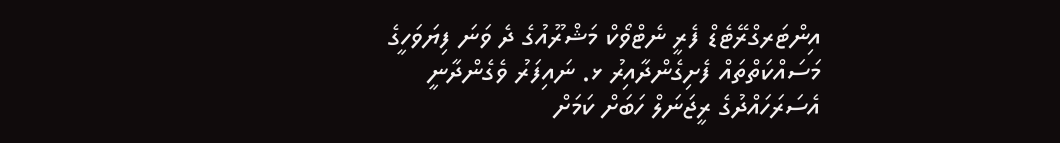އިންޓަރގްރޭޓެޑް ފެރީ ނެޓްވޯކް މަޝްރޫއުގެ ދެ ވަނަ ފިޔަވަހީގެ މަސައްކަތްތައް ފެށިގެންދާއިރު ޅ. ނައިފަރު ވެގެންދާނީ އެސަރަހައްދުގެ ރީޖަނަލް ހަބަށް ކަމަށް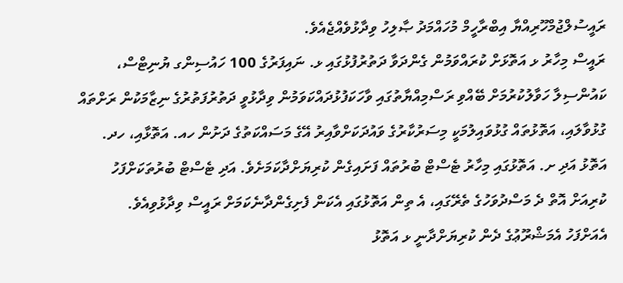ރައީސުލްޖުމްހޫރިއްޔާ އިބްރާހީމް މުހައްމަދު ޞާލިހު ވިދާޅުވެއްޖެއެވެ.
ރައީސް މިހާރު ޅ އަތޮޅަށް ކުރައްވަމުން ގެންދަވާ ދަތުރުފުޅުގައި ޅ. ނައިފަރުގެ 100 ހައުސިންގ ޔުނިޓްސް، ކައުންސިލާ ހަވާލުކުރުމަށް ބޭއްވި ރަސްމިއްޔާތުގައި ވާހަކަފުޅުދައްކަވަމުން ވިދާޅުވީ ދަތުރުފަތުރުގެ ނިޒާމަކުން ރަށްތައް ގުޅުވާލައި، އަތޮޅުތައް ގުޅުވައިލުމަކީ މިސަރުކާރުގެ ވައުދަކަށްވާއިރު އޭގެ މަސައްކަތުގެ ދަށުން ހއ. އަތޮޅާއި، ހދ. އަތޮޅު އަދި ށ. އަތޮޅުގައި މިހާރު ޓެސްޓް ބުރުތައް ފަށައިގެން ކުރިޔަށްދާކަމަށެވެ. އަދި ޓެސްޓް ބުރުތަކަށްފަހު ކުރިއަށް އޮތް ދެ މަސްދުވަހުގެ ތެރޭގައި، އެ ތިން އަތޮޅުގައި އެކަން ފެށިގެންދާނެކަމަށް ރައީސް ވިދާޅުވިއެވެ.
އެއަށްފަހު އެމަޝްރޫޢުގެ ދެން ކުރިޔަށްދާނީ ޅ އަތޮޅު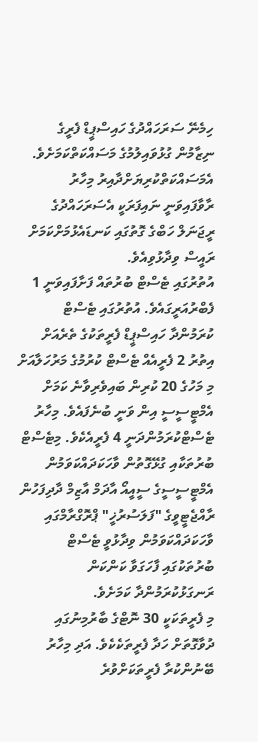ހިމެނޭ ސަރަހައްދުގެ ހައިސްޕީޑް ފެރީގެ ނިޒާމުން ގުޅުވައިލުމުގެ މަސައްކަތްކަމަށެވެ. އެމަސައްކަތްކުރިޔަށްދާއިރު މިހާރު ރާވާފައިވަނީ ނައިފަރަކީ އެސަރަހައްދުގެ ރީޖަނަލް ހަބްގެ ގޮތުގައި ކަނޑައެޅުމަށްކަމަށް ރައީސް ވިދާޅުވިއެވެ.
އުތުރުގައި ޓެސްޓް ބުރުތައް ފަށާފައިވަނީ 1 ފެބްރުއަރީގައެވެ. އުތުރުގައި ޓެސްޓް ކުރަމުންދާ ހައިސްޕީޑް ފެރީތަކުގެ ތެރެއަށް އިތުރު 2 ފެރީއެއް ޓެސްޓް ކުރުމުގެ މަރުހަލާއަށް މި މަހުގެ 20 ކުރިން ބައިވެރިވާނެ ކަމަށް އެމްޓީސީސީ އިން ވަނީ ބުނެފައެވެ. މިހާރު ޓެސްޓްކުރަމުންދަނީ 4 ފެރީއެކެވެ. މިޓެސްޓް ބުރުތަކާއި ގުޅޭގޮތުން ވާހަކަދައްކަވަމުން އެމްޓީސީސީގެ ސީއީއޯ އާދަމް އާޒިމް ދާދިފަހުން ރާއްޖެޓީވީގެ "ފަލަސުރުޚީ" ޕްރޮގްރާމްގައި ވާހަކަދައްކަވަމުން ވިދާޅުވީ ޓެސްޓް ބުރުތަކުގައި ފާހަގަވާ ކަންކަން ރަނގަޅުކުރަމުންދާ ކަމަށެވެ.
މި ފެރީތަކަކީ 30 ނޮޓްގެ ބާރުމިނުގައި ދުވާގޮތަށް ހަދާ ފެރީތަކެކެވެ. އަދި މިހާރު ބޭނުންކުރާ ފެރީތަކަށްވުރެ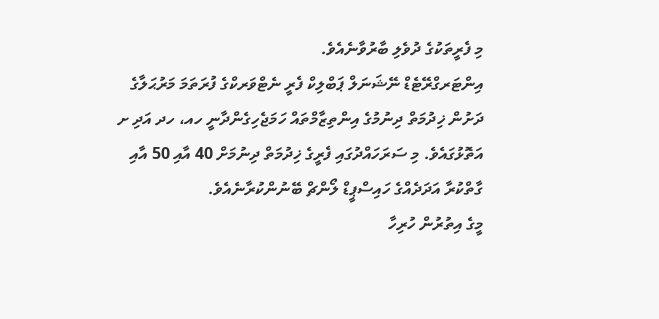މި ފެރީތަކުގެ ދުވެލި ބާރުވާނެއެވެ.
އިންޓަރގްރޭޓެޑް ނޭޝަނަލް ޕަބްލިކް ފެރީ ނެޓްވަރކްގެ ފުރަތަމަ މަރުޙަލާގެ ދަށުން ޚިދުމަތް ދިނުމުގެ އިންތިޒާމްތައް ހަމަޖެހިގެންދާނީ ހއ، ހދ އަދި ށ އަތޮޅުގައެވެ. މި ސަރަހައްދުގައި ފެރީގެ ޚިދުމަތް ދިނުމަށް 40 އާއި 50 އާއި ގާތްކުރާ އަދަދެއްގެ ހައިސްޕީޑް ލޯންޗް ބޭނުންކުރާނެއެވެ.
މީގެ އިތުރުން ހުރިހާ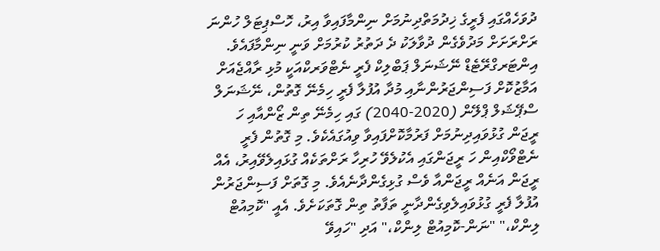ދުވަހެއްގައި ފެރީގެ ޚިދުމަތްދިނުމަށް ނިންމާފައިވާ އިރު، ހޮސްޕިޓަލް ހުންނަ ރަށްރަށަށް މަދުވެގެން ދުވާލަކު ދެ ދަތުރު ކުރުމަށް ވަނީ ނިންމާފައެވެ.
އިންޓަރގްރޭޓެޑް ނޭޝަނަލް ޕަބްލިކް ފެރީ ނެޓްވަރކްއަކީ މުޅި ރާއްޖެއަށް އަމާޒުކޮށް ފަސިންޖަރުންނާއި މުދާ އުފުލާ ފެރީ ހިމެނޭ ގޮތުން، ނޭޝަނަލް ސްޕޭޝަލް ޕްލޭން (2020-2040) ގައި ހިމެނޭ ތިން ޒޯންއާއި ހަ ރީޖަން ގުޅުވައިދިނުމަށް ފަރުމާކޮށްފައިވާ ވިއުގައެކެވެ. މި ގޮތުން ފެރީ ނެޓްވޯކްއިން ހަ ރީޖަންގައި އެކުލެވޭ ހުރިހާ ރަށްތަކެއް ގުޅައިލެވޭއިރު، އެއް ރީޖަން އަނެއް ރީޖަންއާ ވެސް ގުޅިގެންދާނެއެވެ. މި ގޮތަށް ފަސިންޖަރުން އުފުލާ ފެރީ ގުޅުވައިލެވިގެންދާނީ ތަފާތު ތިން ގޮތަކަށެވެ. އެއީ "ކޮމިއުޓް ލިންކް،" "ނަން-ކޮމިއުޓް ލިންކް،" އަދި "ހައިވޭ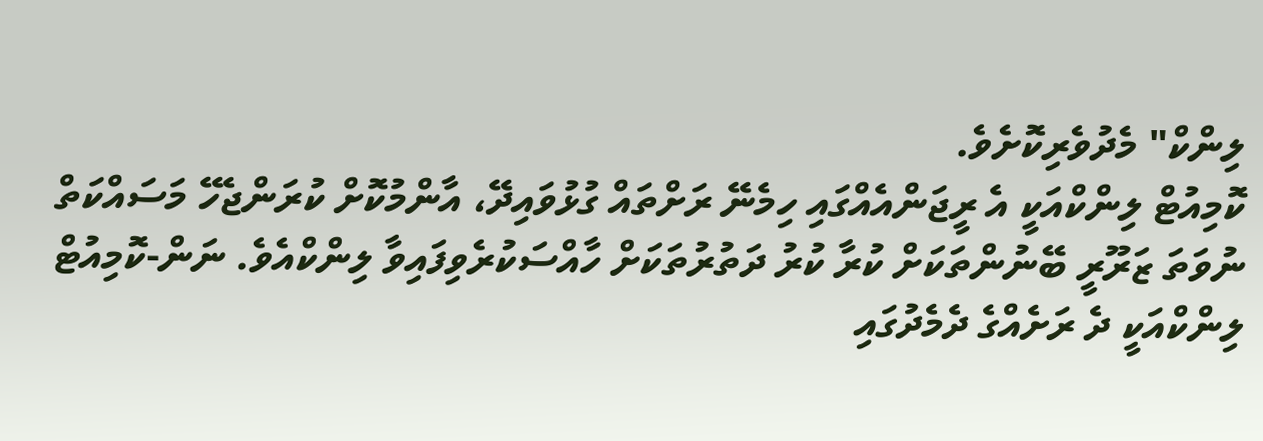ލިންކް" މެދުވެރިކޮށެވެ.
ކޮމިއުޓް ލިންކްއަކީ އެ ރީޖަންއެއްގައި ހިމެނޭ ރަށްތައް ގުޅުވައިދޭ، އާންމުކޮށް ކުރަންޖެހޭ މަސައްކަތް ނުވަތަ ޒަރޫރީ ބޭނުންތަކަށް ކުރާ ކުރު ދަތުރުތަކަށް ހާއްސަކުރެވިފައިވާ ލިންކްއެވެ. ނަން-ކޮމިއުޓް ލިންކްއަކީ ދެ ރަށެއްގެ ދެމެދުގައި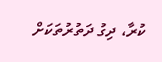ކުރާ، ދިގު ދަތުރުތަކަށް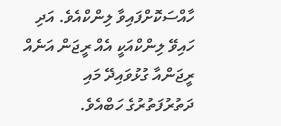ހާއްސަކޮށްފައިވާ ލިންކްއެވެ. އަދި ހައިވޭ ލިންކްއަކީ އެއް ރީޖަން އަނެއް ރީޖަންއާ ގުޅުވައިދޭ މައި ދަތުރުފަތުރުގެ ހަބްއެވެ.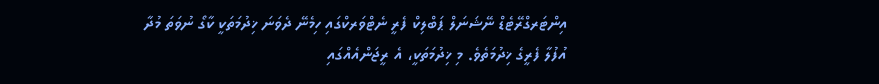އިންޓަރގްރޭޓެޑް ނޭޝަނަލް ޕަބްލިކް ފެރީ ނެޓްވަރކްގައި ހިމެނޭ ދެވަނަ ޚިދުމަތަކީ ކާގޯ ނުވަތަ މުދާ އުފުލާ ފެރީގެ ޚިދުމަތެވެ. މި ޚިދުމަތަކީ، އެ ރީޖަންއެއްގައި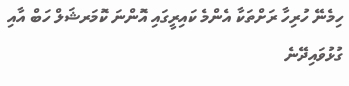ހިމެނޭ ހުރިހާ ރަށްތަކާ އެންމެ ކައިރީގައި އޮންނަ ކޮމަރޝަލް ހަބް އާއި ގުޅުވައިދޭނެ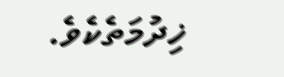ޚިދުމަތެކެވެ.